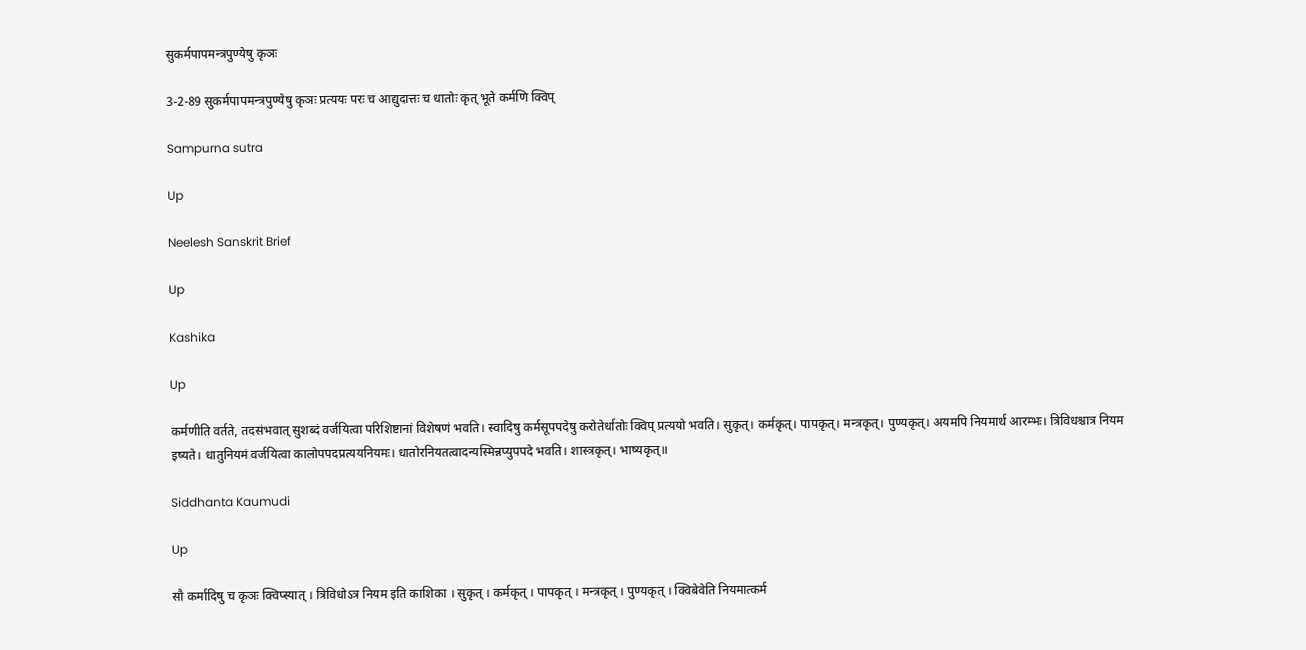सुकर्मपापमन्त्रपुण्येषु कृञः

3-2-89 सुकर्मपापमन्त्रपुण्येषु कृञः प्रत्ययः परः च आद्युदात्तः च धातोः कृत् भूते कर्मणि क्विप्

Sampurna sutra

Up

Neelesh Sanskrit Brief

Up

Kashika

Up

कर्मणीति वर्तते, तदसंभवात् सुशब्दं वर्जयित्वा परिशिष्टानां विशेषणं भवति। स्वादिषु कर्मसूपपदेषु करोतेर्धातोः क्विप् प्रत्ययो भवति। सुकृत्। कर्मकृत्। पापकृत्। मन्त्रकृत्। पुण्यकृत्। अयमपि नियमार्थ आरम्भः। त्रिविधश्चात्र नियम इष्यते। धातुनियमं वर्जयित्वा कालोपपदप्रत्ययनियमः। धातोरनियतत्वादन्यस्मिन्नप्युपपदे भवति। शास्त्रकृत्। भाष्यकृत्॥

Siddhanta Kaumudi

Up

सौ कर्मादिषु च कृञः क्विप्स्यात् । त्रिविधोऽत्र नियम इति काशिका । सुकृत् । कर्मकृत् । पापकृत् । मन्त्रकृत् । पुण्यकृत् । क्विबेवेति नियमात्कर्म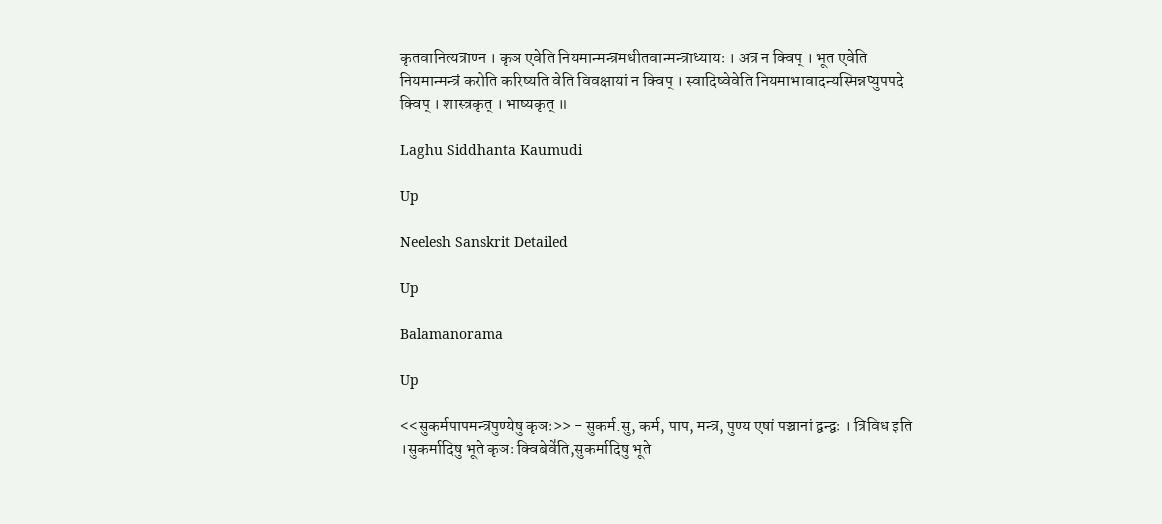कृतवानित्यत्राण्न । कृञ एवेति नियमान्मन्त्रमधीतवान्मन्त्राध्यायः । अत्र न क्विप् । भूत एवेति नियमान्मन्त्रं करोति करिष्यति वेति विवक्षायां न क्विप् । स्वादिष्वेवेति नियमाभावादन्यस्मिन्नप्युपपदे क्विप् । शास्त्रकृत् । भाष्यकृत् ॥

Laghu Siddhanta Kaumudi

Up

Neelesh Sanskrit Detailed

Up

Balamanorama

Up

<<सुकर्मपापमन्त्रपुण्येषु कृञः>> - सुकर्म.सु, कर्म, पाप, मन्त्र, पुण्य एषां पञ्चानां द्वन्द्वः । त्रिविध इति ।सुकर्मादिषु भूते कृञः क्विबेवे॑ति,सुकर्मादिषु भूते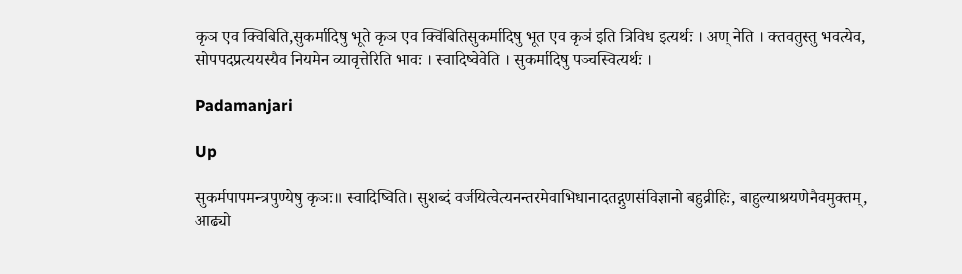कृञ एव क्विबिति,सुकर्मादिषु भूते कृञ एव क्वि॑बितिसुकर्मादिषु भूत एव कृञ॑ इति त्रिविध इत्यर्थः । अण् नेति । क्तवतुस्तु भवत्येव, सोपपदप्रत्ययस्यैव नियमेन व्यावृत्तेरिति भावः । स्वादिष्वेवेति । सुकर्मादिषु पञ्चस्वित्यर्थः ।

Padamanjari

Up

सुकर्मपापमन्त्रपुण्येषु कृञः॥ स्वादिष्विति। सुशब्दं वर्जयित्वेत्यनन्तरमेवाभिधानादतद्गुणसंविज्ञानो बहुव्रीहिः, बाहुल्याश्रयणेनैवमुक्तम्, आढ्यो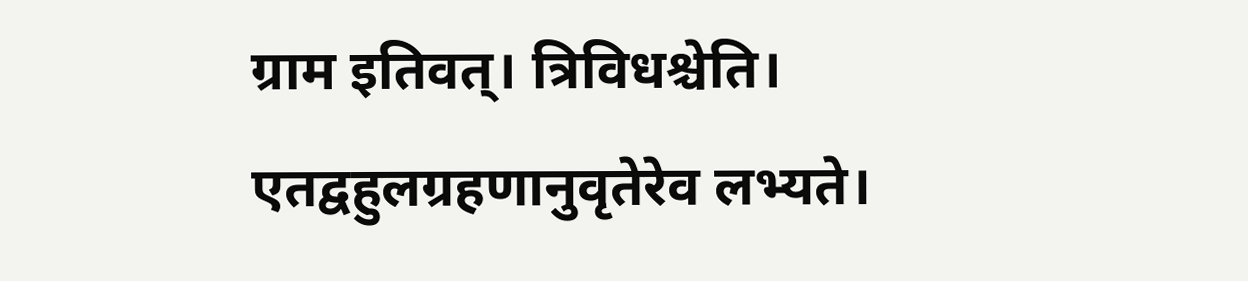ग्राम इतिवत्। त्रिविधश्चेति। एतद्वहुलग्रहणानुवृतेरेव लभ्यते।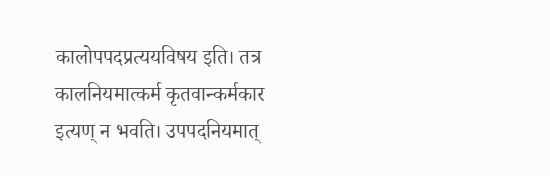कालोपपदप्रत्ययविषय इति। तत्र कालनियमात्कर्म कृतवान्कर्मकार इत्यण् न भवति। उपपदनियमात्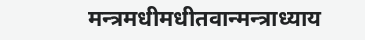मन्त्रमधीमधीतवान्मन्त्राध्याय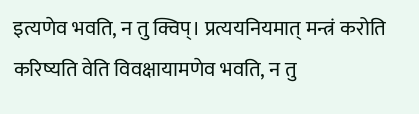इत्यणेव भवति, न तु क्विप्। प्रत्ययनियमात् मन्त्रं करोति करिष्यति वेति विवक्षायामणेव भवति, न तु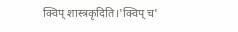क्विप् शास्त्रकृदिति।'क्विप् च'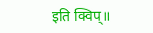इति क्विप्॥